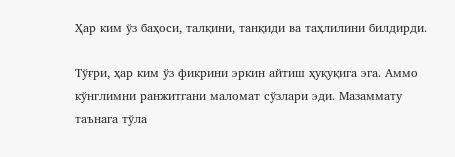Ҳар ким ўз баҳоси, талқини, танқиди ва таҳлилини билдирди.

Тўғри, ҳар ким ўз фикрини эркин айтиш ҳуқуқига эга. Аммо кўнглимни ранжитгани маломат сўзлари эди. Мазаммату таънага тўла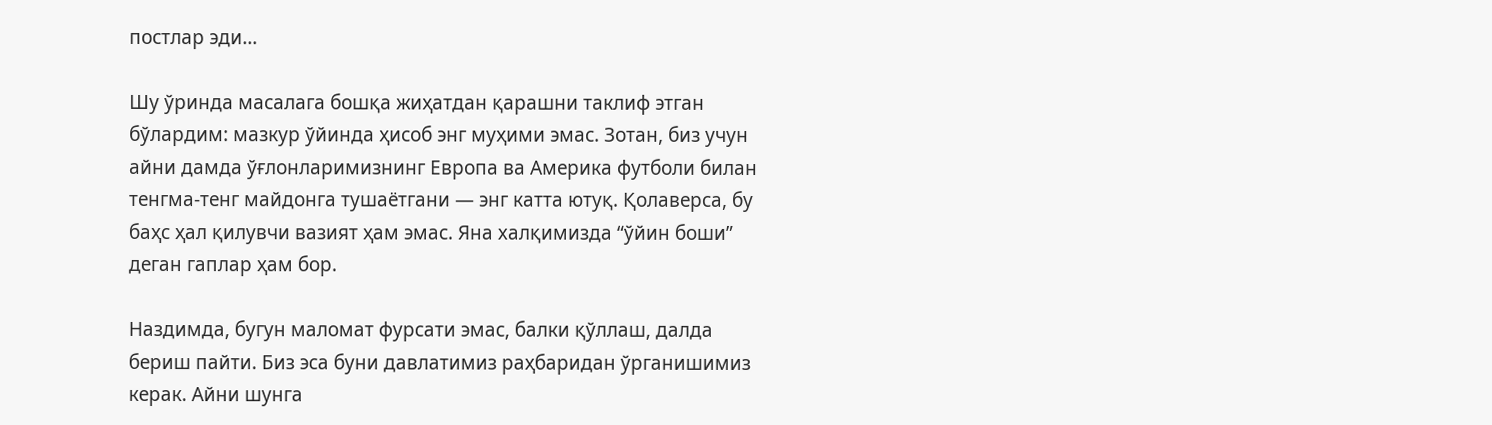постлар эди…

Шу ўринда масалага бошқа жиҳатдан қарашни таклиф этган бўлардим: мазкур ўйинда ҳисоб энг муҳими эмас. Зотан, биз учун айни дамда ўғлонларимизнинг Европа ва Америка футболи билан тенгма-тенг майдонга тушаётгани — энг катта ютуқ. Қолаверса, бу баҳс ҳал қилувчи вазият ҳам эмас. Яна халқимизда “ўйин боши” деган гаплар ҳам бор.

Наздимда, бугун маломат фурсати эмас, балки қўллаш, далда бериш пайти. Биз эса буни давлатимиз раҳбаридан ўрганишимиз керак. Айни шунга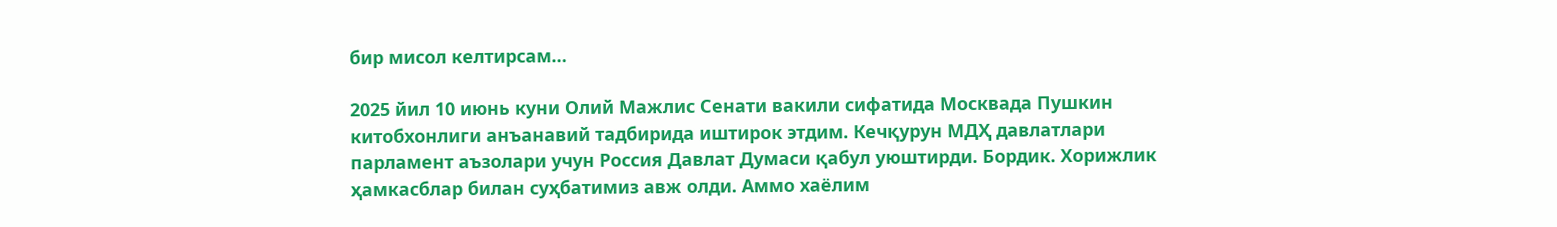бир мисол келтирсам…

2025 йил 10 июнь куни Олий Мажлис Сенати вакили сифатида Москвада Пушкин китобхонлиги анъанавий тадбирида иштирок этдим. Кечқурун МДҲ давлатлари парламент аъзолари учун Россия Давлат Думаси қабул уюштирди. Бордик. Хорижлик ҳамкасблар билан суҳбатимиз авж олди. Аммо хаёлим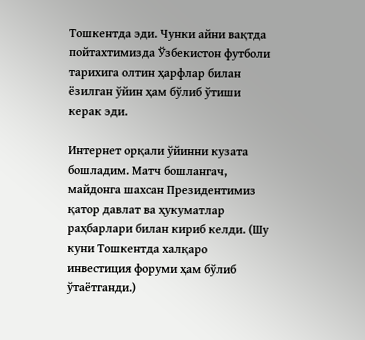Тошкентда эди. Чунки айни вақтда пойтахтимизда Ўзбекистон футболи тарихига олтин ҳарфлар билан ёзилган ўйин ҳам бўлиб ўтиши керак эди.

Интернет орқали ўйинни кузата бошладим. Матч бошлангач, майдонга шахсан Президентимиз қатор давлат ва ҳукуматлар раҳбарлари билан кириб келди. (Шу куни Тошкентда халқаро инвестиция форуми ҳам бўлиб ўтаётганди.)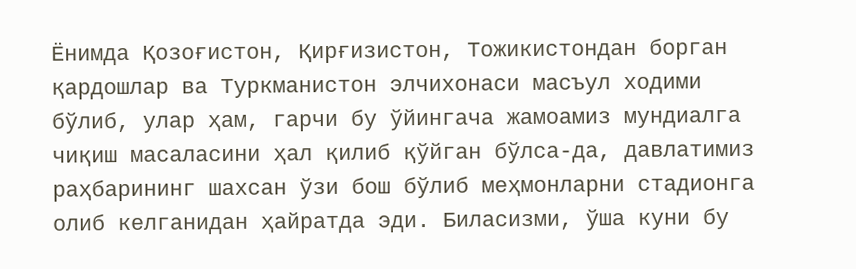Ёнимда Қозоғистон, Қирғизистон, Тожикистондан борган қардошлар ва Туркманистон элчихонаси масъул ходими бўлиб, улар ҳам, гарчи бу ўйингача жамоамиз мундиалга чиқиш масаласини ҳал қилиб қўйган бўлса-да, давлатимиз раҳбарининг шахсан ўзи бош бўлиб меҳмонларни стадионга олиб келганидан ҳайратда эди. Биласизми, ўша куни бу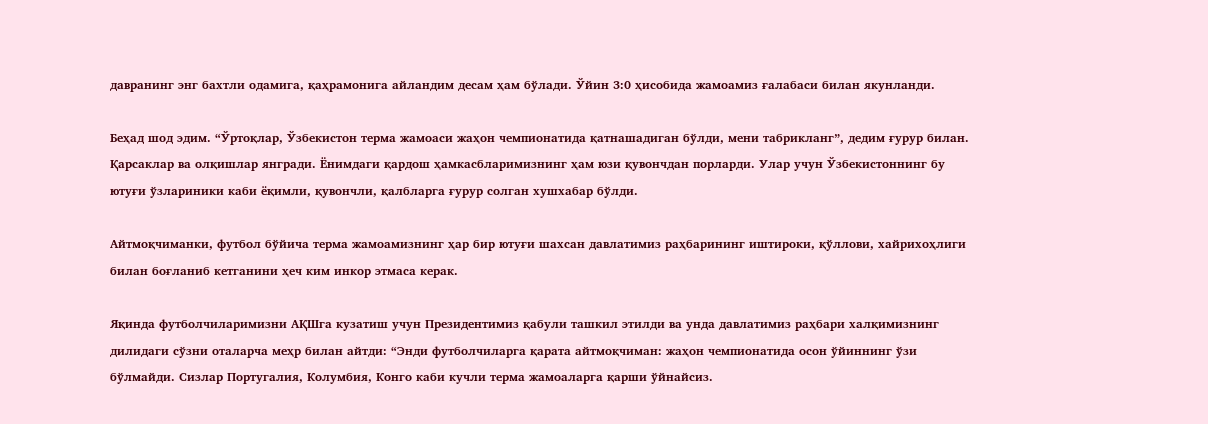давранинг энг бахтли одамига, қаҳрамонига айландим десам ҳам бўлади. Ўйин 3:0 ҳисобида жамоамиз ғалабаси билан якунланди.

Беҳад шод эдим. “Ўртоқлар, Ўзбекистон терма жамоаси жаҳон чемпионатида қатнашадиган бўлди, мени табрикланг”, дедим ғурур билан. Қарсаклар ва олқишлар янгради. Ёнимдаги қардош ҳамкасбларимизнинг ҳам юзи қувончдан порларди. Улар учун Ўзбекистоннинг бу ютуғи ўзлариники каби ёқимли, қувончли, қалбларга ғурур солган хушхабар бўлди.

Айтмоқчиманки, футбол бўйича терма жамоамизнинг ҳар бир ютуғи шахсан давлатимиз раҳбарининг иштироки, қўллови, хайрихоҳлиги билан боғланиб кетганини ҳеч ким инкор этмаса керак.

Яқинда футболчиларимизни АҚШга кузатиш учун Президентимиз қабули ташкил этилди ва унда давлатимиз раҳбари халқимизнинг дилидаги сўзни оталарча меҳр билан айтди: “Энди футболчиларга қарата айтмоқчиман: жаҳон чемпионатида осон ўйиннинг ўзи бўлмайди. Сизлар Португалия, Колумбия, Конго каби кучли терма жамоаларга қарши ўйнайсиз.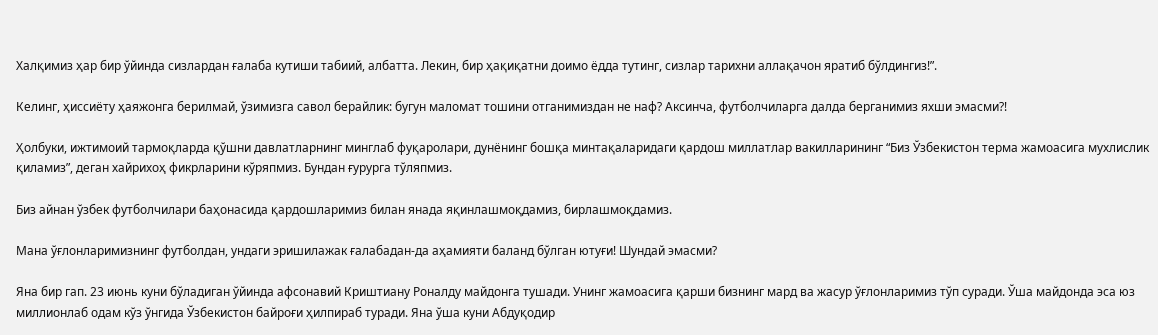Халқимиз ҳар бир ўйинда сизлардан ғалаба кутиши табиий, албатта. Лекин, бир ҳақиқатни доимо ёдда тутинг, сизлар тарихни аллақачон яратиб бўлдингиз!”.

Келинг, ҳиссиёту ҳаяжонга берилмай, ўзимизга савол берайлик: бугун маломат тошини отганимиздан не наф? Аксинча, футболчиларга далда берганимиз яхши эмасми?!

Ҳолбуки, ижтимоий тармоқларда қўшни давлатларнинг минглаб фуқаролари, дунёнинг бошқа минтақаларидаги қардош миллатлар вакилларининг “Биз Ўзбекистон терма жамоасига мухлислик қиламиз”, деган хайрихоҳ фикрларини кўряпмиз. Бундан ғурурга тўляпмиз.

Биз айнан ўзбек футболчилари баҳонасида қардошларимиз билан янада яқинлашмоқдамиз, бирлашмоқдамиз.

Мана ўғлонларимизнинг футболдан, ундаги эришилажак ғалабадан-да аҳамияти баланд бўлган ютуғи! Шундай эмасми?

Яна бир гап. 23 июнь куни бўладиган ўйинда афсонавий Криштиану Роналду майдонга тушади. Унинг жамоасига қарши бизнинг мард ва жасур ўғлонларимиз тўп суради. Ўша майдонда эса юз миллионлаб одам кўз ўнгида Ўзбекистон байроғи ҳилпираб туради. Яна ўша куни Абдуқодир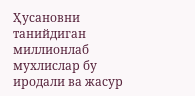Ҳусановни танийдиган миллионлаб мухлислар бу иродали ва жасур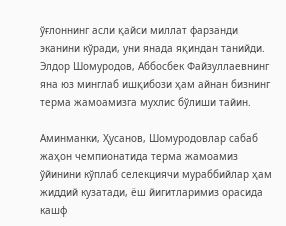ўғлоннинг асли қайси миллат фарзанди эканини кўради, уни янада яқиндан танийди. Элдор Шомуродов, Аббосбек Файзуллаевнинг яна юз минглаб ишқибози ҳам айнан бизнинг терма жамоамизга мухлис бўлиши тайин.

Аминманки, Ҳусанов, Шомуродовлар сабаб жаҳон чемпионатида терма жамоамиз ўйинини кўплаб селекциячи мураббийлар ҳам жиддий кузатади, ёш йигитларимиз орасида кашф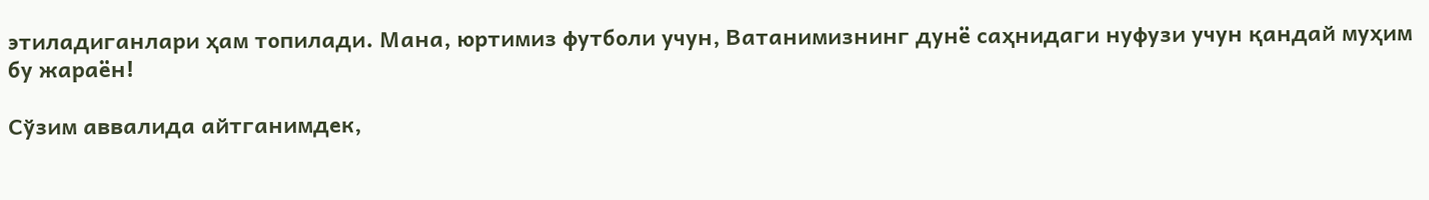этиладиганлари ҳам топилади. Мана, юртимиз футболи учун, Ватанимизнинг дунё саҳнидаги нуфузи учун қандай муҳим бу жараён!

Сўзим аввалида айтганимдек,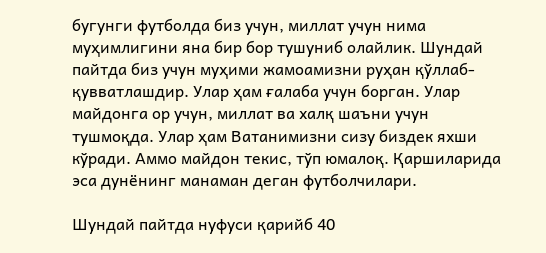бугунги футболда биз учун, миллат учун нима муҳимлигини яна бир бор тушуниб олайлик. Шундай пайтда биз учун муҳими жамоамизни руҳан қўллаб-қувватлашдир. Улар ҳам ғалаба учун борган. Улар майдонга ор учун, миллат ва халқ шаъни учун тушмоқда. Улар ҳам Ватанимизни сизу биздек яхши кўради. Аммо майдон текис, тўп юмалоқ. Қаршиларида эса дунёнинг манаман деган футболчилари.

Шундай пайтда нуфуси қарийб 40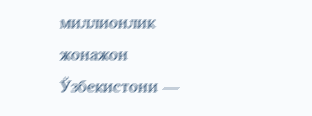миллионлик жонажон Ўзбекистони —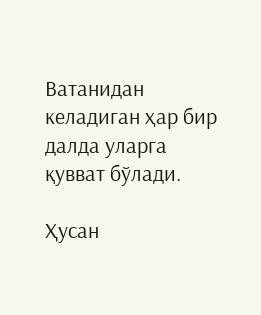Ватанидан келадиган ҳар бир далда уларга қувват бўлади.

Ҳусан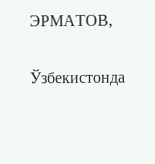ЭРМАТОВ,

Ўзбекистонда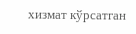хизмат кўрсатган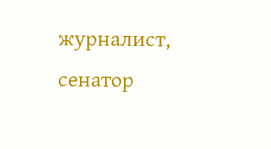журналист, сенатор